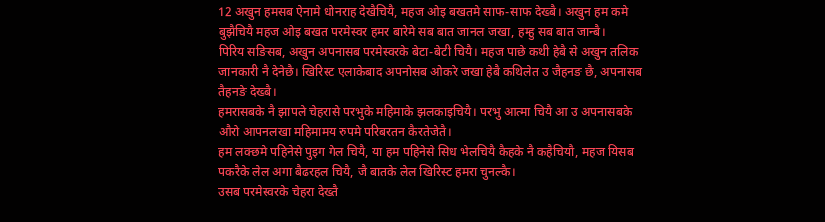12 अखुन हमसब ऐनामे धोनराह देखैचियै, महज ओइ बखतमे साफ-साफ देख्बै। अखुन हम कमे बुझैचियै महज ओइ बखत परमेस्वर हमर बारेमे सब बात जानल जखा, हम्हु सब बात जान्बै।
पिरिय सङिसब, अखुन अपनासब परमेस्वरके बेटा-बेटी चियै। महज पाछे कथी हेबै से अखुन तलिक जानकारी नै देनेछै। खिरिस्ट एलाकेबाद अपनोसब ओकरे जखा हेबै कथिलेत उ जैहनङ छै, अपनासब तैहनङे देख्बै।
हमरासबके नै झापले चेहरासे परभुके महिमाके झलकाइचियै। परभु आत्मा चियै आ उ अपनासबके औरो आपनलखा महिमामय रुपमे परिबरतन कैरतेजेतै।
हम लक्छमे पहिनेसे पुइग गेल चियै, या हम पहिनेसे सिध भेलचियै कैहके नै कहैचियौ, महज यिसब पकरैके लेल अगा बैढरहल चियै, जै बातके लेल खिरिस्ट हमरा चुनल्कै।
उसब परमेस्वरके चेहरा देख्तै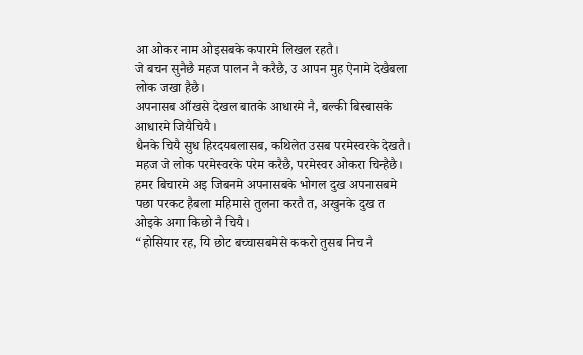आ ओकर नाम ओइसबके कपारमे लिखल रहतै।
जे बचन सुनैछै महज पालन नै करैछै, उ आपन मुह ऐनामे देखैबला लोक जखा हैछै।
अपनासब आँखसे देखल बातके आधारमे नै, बल्की बिस्बासके आधारमे जियैचियै।
धैनके चियै सुध हिरदयबलासब, कथिलेत उसब परमेस्वरके देखतै।
महज जे लोक परमेस्वरके परेम करैछै, परमेस्वर ओकरा चिन्हैछै।
हमर बिचारमे अइ जिबनमे अपनासबके भोगल दुख अपनासबमे पछा परकट हैबला महिमासे तुलना करतै त, अखुनके दुख त ओइके अगा किछो नै चियै।
“होसियार रह, यि छोट बच्चासबमेसे ककरो तुसब निच नै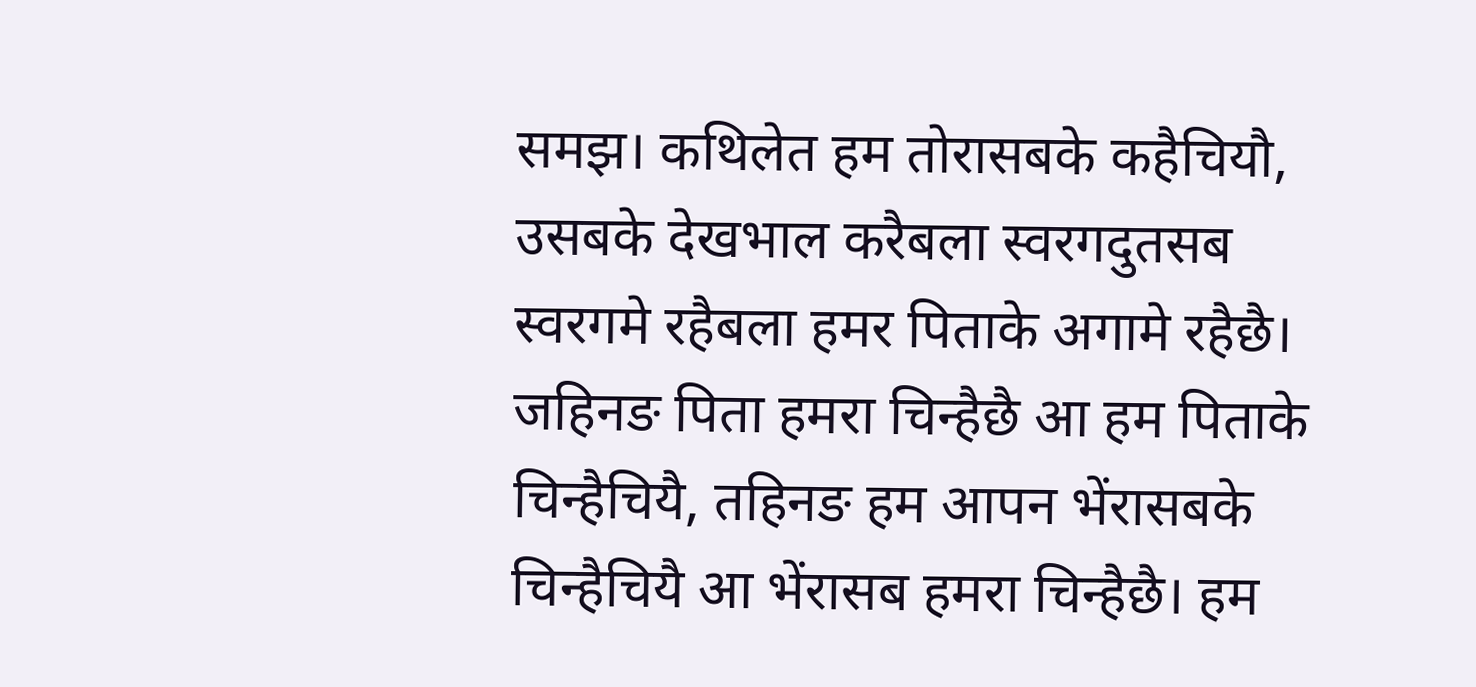समझ। कथिलेत हम तोरासबके कहैचियौ, उसबके देखभाल करैबला स्वरगदुतसब स्वरगमे रहैबला हमर पिताके अगामे रहैछै।
जहिनङ पिता हमरा चिन्हैछै आ हम पिताके चिन्हैचियै, तहिनङ हम आपन भेंरासबके चिन्हैचियै आ भेंरासब हमरा चिन्हैछै। हम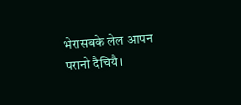भेरासबके लेल आपन परानो दैचियै।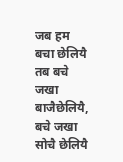जब हम बचा छेलियै तब बचे जखा बाजैछेलियै, बचे जखा सोचै छेलियै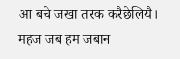आ बचे जखा तरक करैछेलियै। महज जब हम जबान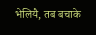भेलियै, तब बचाके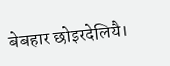बेबहार छोइरदेलियै।